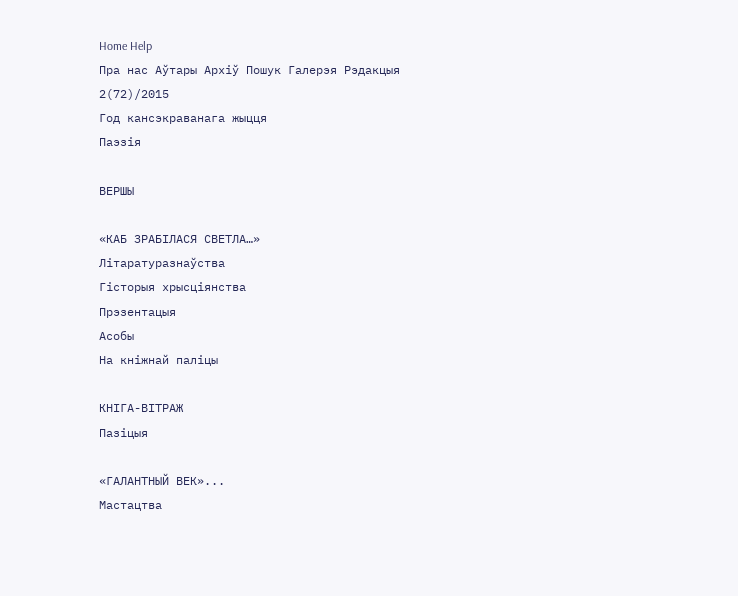Home Help
Пра нас Аўтары Архіў Пошук Галерэя Рэдакцыя
2(72)/2015
Год кансэкраванага жыцця
Паэзія

ВЕРШЫ

«КАБ ЗРАБІЛАСЯ СВЕТЛА…»
Літаратуразнаўства
Гісторыя хрысціянства
Прэзентацыя
Асобы
На кніжнай паліцы

КНІГА-ВІТРАЖ
Пазіцыя

«ГАЛАНТНЫЙ ВЕК»...
Мастацтва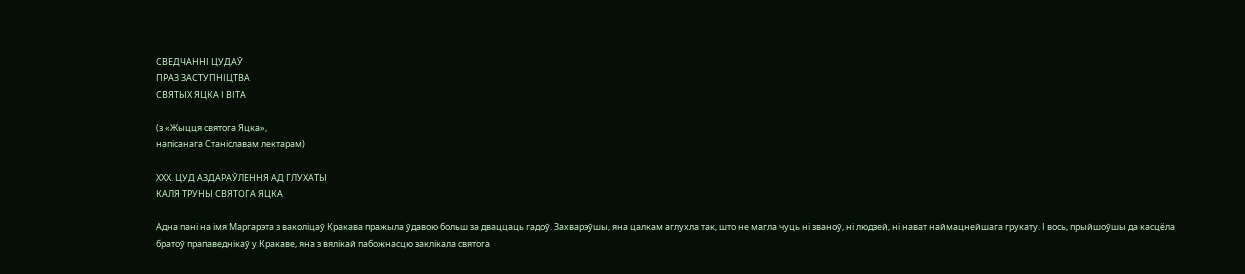СВЕДЧАННІ ЦУДАЎ
ПРАЗ ЗАСТУПНІЦТВА
СВЯТЫХ ЯЦКА І ВІТА

(з «Жыцця святога Яцка»,
напісанага Станіславам лектарам)

ХХХ. ЦУД АЗДАРАЎЛЕННЯ АД ГЛУХАТЫ
КАЛЯ ТРУНЫ СВЯТОГА ЯЦКА

Адна пані на імя Маргарэта з ваколіцаў Кракава пражыла ўдавою больш за дваццаць гадоў. Захварэўшы, яна цалкам аглухла так, што не магла чуць ні званоў, ні людзей, ні нават наймацнейшага грукату. І вось, прыйшоўшы да касцёла братоў прапаведнікаў у Кракаве, яна з вялікай пабожнасцю заклікала святога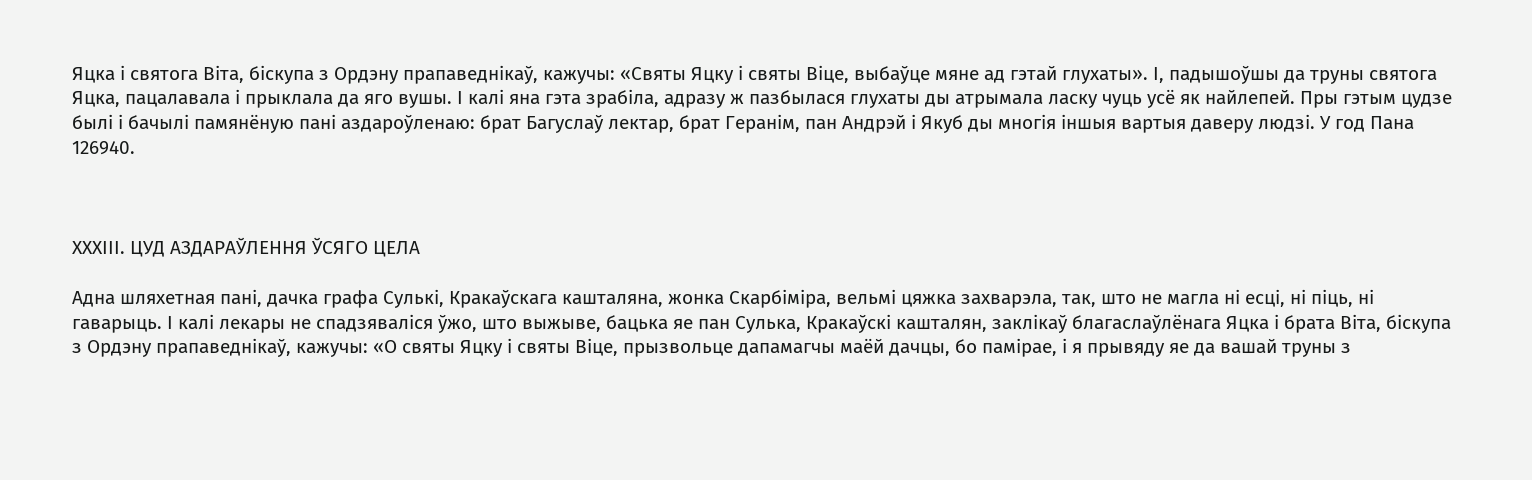Яцка і святога Віта, біскупа з Ордэну прапаведнікаў, кажучы: «Святы Яцку і святы Віце, выбаўце мяне ад гэтай глухаты». І, падышоўшы да труны святога Яцка, пацалавала і прыклала да яго вушы. І калі яна гэта зрабіла, адразу ж пазбылася глухаты ды атрымала ласку чуць усё як найлепей. Пры гэтым цудзе былі і бачылі памянёную пані аздароўленаю: брат Багуслаў лектар, брат Геранім, пан Андрэй і Якуб ды многія іншыя вартыя даверу людзі. У год Пана 126940.



ХХХІІІ. ЦУД АЗДАРАЎЛЕННЯ ЎСЯГО ЦЕЛА

Адна шляхетная пані, дачка графа Сулькі, Кракаўскага кашталяна, жонка Скарбіміра, вельмі цяжка захварэла, так, што не магла ні есці, ні піць, ні гаварыць. І калі лекары не спадзяваліся ўжо, што выжыве, бацька яе пан Сулька, Кракаўскі кашталян, заклікаў благаслаўлёнага Яцка і брата Віта, біскупа з Ордэну прапаведнікаў, кажучы: «О святы Яцку і святы Віце, прызвольце дапамагчы маёй дачцы, бо памірае, і я прывяду яе да вашай труны з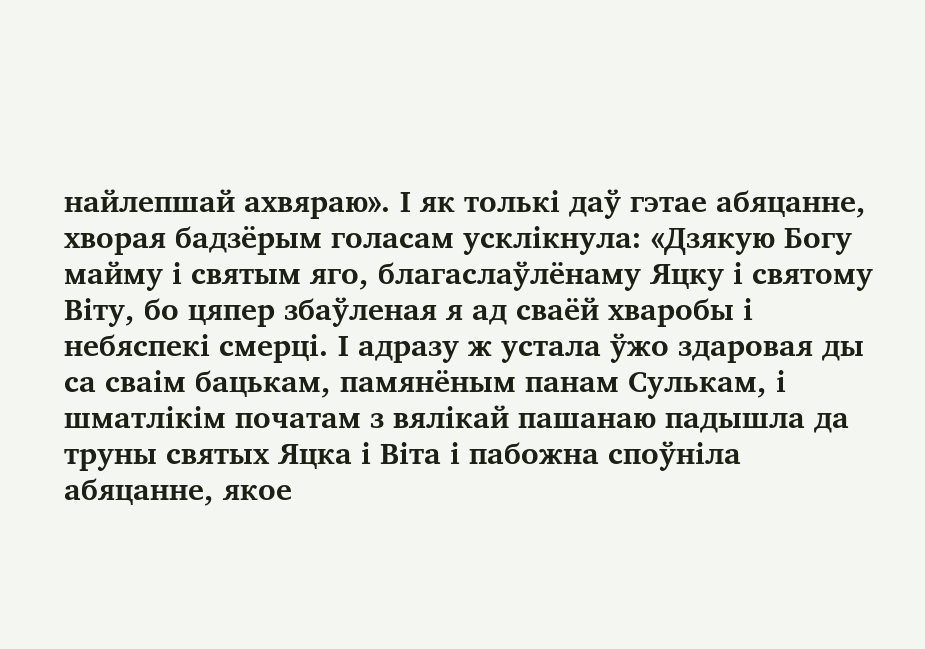найлепшай ахвяраю». І як толькі даў гэтае абяцанне, хворая бадзёрым голасам усклікнула: «Дзякую Богу майму і святым яго, благаслаўлёнаму Яцку і святому Віту, бо цяпер збаўленая я ад сваёй хваробы і небяспекі смерці. І адразу ж устала ўжо здаровая ды са сваім бацькам, памянёным панам Сулькам, і шматлікім початам з вялікай пашанаю падышла да труны святых Яцка і Віта і пабожна споўніла абяцанне, якое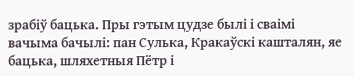зрабіў бацька. Пры гэтым цудзе былі і сваімі вачыма бачылі: пан Сулька, Кракаўскі кашталян, яе бацька, шляхетныя Пётр і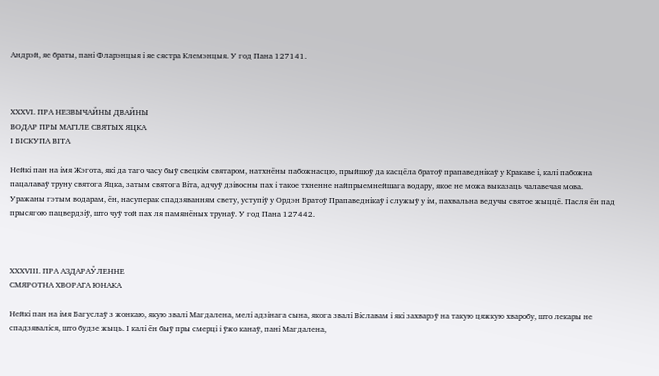Андрэй, яе браты, пані Фларэнцыя і яе сястра Клемэнцыя. У год Пана 127141.



ХХХVI. ПРА НЕЗВЫЧАЙНЫ ДВАЙНЫ
ВОДАР ПРЫ МАГІЛЕ СВЯТЫХ ЯЦКА
І БІСКУПА ВІТА

Нейкі пан на імя Жэгота, які да таго часу быў свецкім святаром, натхнёны пабожнасцю, прыйшоў да касцёла братоў прапаведнікаў у Кракаве і, калі пабожна пацалаваў труну святога Яцка, затым святога Віта, адчуў дзівосны пах і такое тхненне найпрыемнейшага водару, якое не можа выказаць чалавечая мова. Уражаны гэтым водарам, ён, насуперак спадзяванням свету, уступіў у Ордэн Братоў Прапаведнікаў і служыў у ім, пахвальна ведучы святое жыццё. Пасля ён пад прысягою пацвердзіў, што чуў той пах ля памянёных трунаў. У год Пана 127442.



ХХХVIІІ. ПРА АЗДАРАЎЛЕННЕ
СМЯРОТНА ХВОРАГА ЮНАКА

Нейкі пан на імя Багуслаў з жонкаю, якую звалі Магдалена, мелі адзінага сына, якога звалі Віславам і які захварэў на такую цяжкую хваробу, што лекары не спадзяваліся, што будзе жыць. І калі ён быў пры смерці і ўжо канаў, пані Магдалена,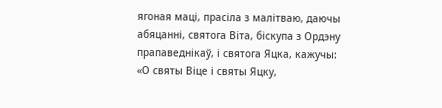ягоная маці, прасіла з малітваю, даючы абяцанні, святога Віта, біскупа з Ордэну прапаведнікаў, і святога Яцка, кажучы: «О святы Віце і святы Яцку,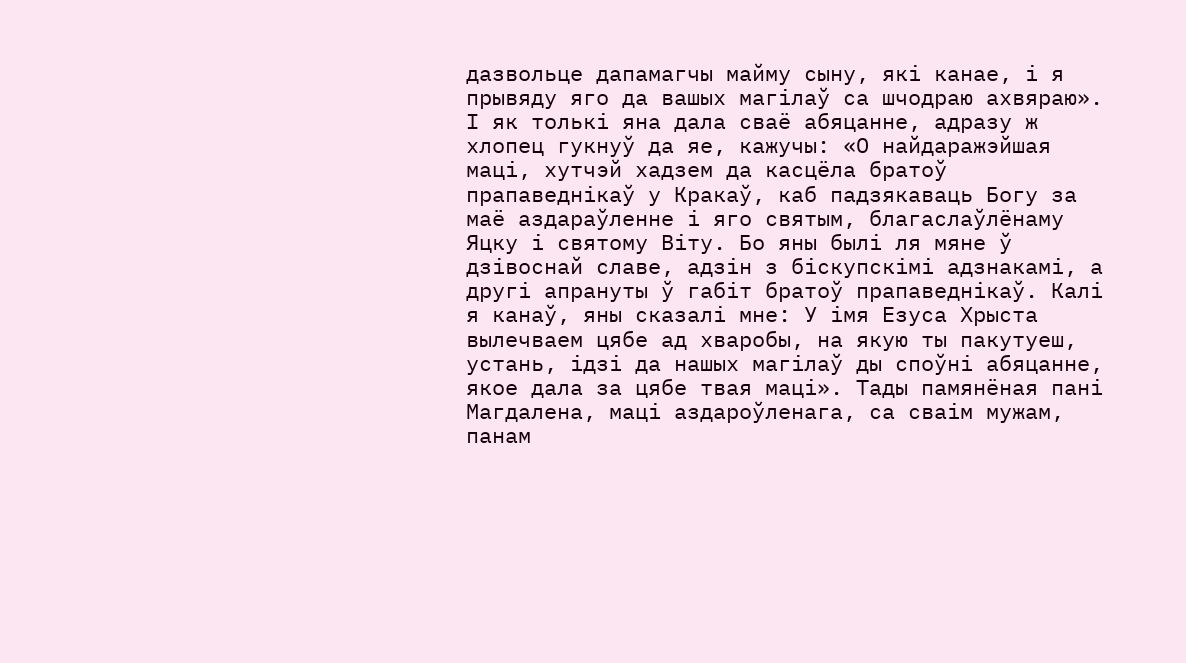дазвольце дапамагчы майму сыну, які канае, і я прывяду яго да вашых магілаў са шчодраю ахвяраю». І як толькі яна дала сваё абяцанне, адразу ж хлопец гукнуў да яе, кажучы: «О найдаражэйшая маці, хутчэй хадзем да касцёла братоў прапаведнікаў у Кракаў, каб падзякаваць Богу за маё аздараўленне і яго святым, благаслаўлёнаму Яцку і святому Віту. Бо яны былі ля мяне ў дзівоснай славе, адзін з біскупскімі адзнакамі, а другі апрануты ў габіт братоў прапаведнікаў. Калі я канаў, яны сказалі мне: У імя Езуса Хрыста вылечваем цябе ад хваробы, на якую ты пакутуеш, устань, ідзі да нашых магілаў ды споўні абяцанне, якое дала за цябе твая маці». Тады памянёная пані Магдалена, маці аздароўленага, са сваім мужам, панам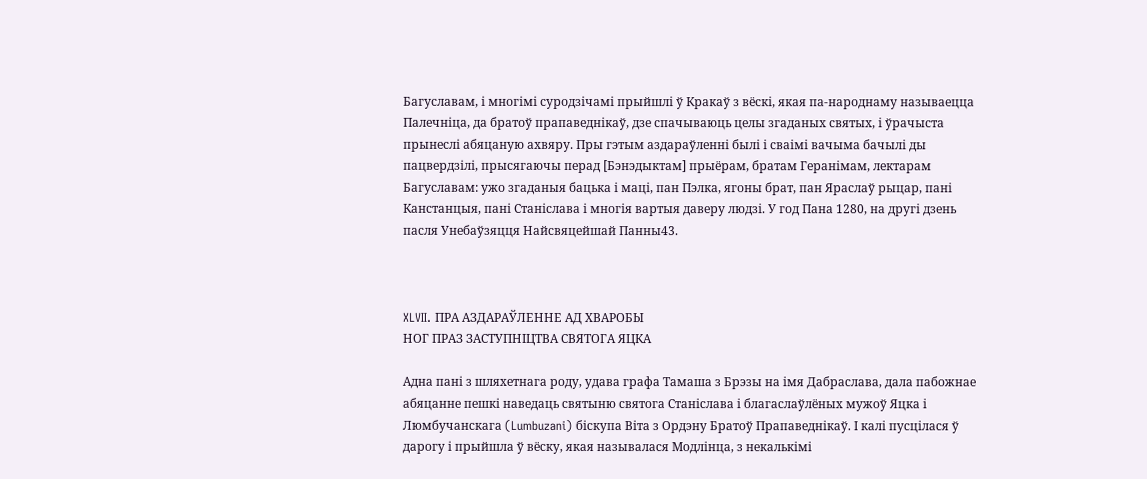Багуславам, і многімі суродзічамі прыйшлі ў Кракаў з вёскі, якая па-народнаму называецца Палечніца, да братоў прапаведнікаў, дзе спачываюць целы згаданых святых, і ўрачыста прынеслі абяцаную ахвяру. Пры гэтым аздараўленні былі і сваімі вачыма бачылі ды пацвердзілі, прысягаючы перад [Бэнэдыктам] прыёрам, братам Геранімам, лектарам Багуславам: ужо згаданыя бацька і маці, пан Пэлка, ягоны брат, пан Яраслаў рыцар, пані Канстанцыя, пані Станіслава і многія вартыя даверу людзі. У год Пана 1280, на другі дзень пасля Унебаўзяцця Найсвяцейшай Панны43.



XLVII. ПРА АЗДАРАЎЛЕННЕ АД ХВАРОБЫ
НОГ ПРАЗ ЗАСТУПНІЦТВА СВЯТОГА ЯЦКА

Адна пані з шляхетнага роду, удава графа Тамаша з Брэзы на імя Дабраслава, дала пабожнае абяцанне пешкі наведаць святыню святога Станіслава і благаслаўлёных мужоў Яцка і Люмбучанскага (Lumbuzani) біскупа Віта з Ордэну Братоў Прапаведнікаў. І калі пусцілася ў дарогу і прыйшла ў вёску, якая называлася Модлінца, з некалькімі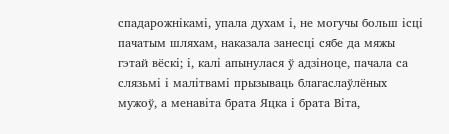спадарожнікамі, упала духам і, не могучы больш ісці пачатым шляхам, наказала занесці сябе да мяжы гэтай вёскі; і, калі апынулася ў адзіноце, пачала са слязьмі і малітвамі прызываць благаслаўлёных мужоў, а менавіта брата Яцка і брата Віта,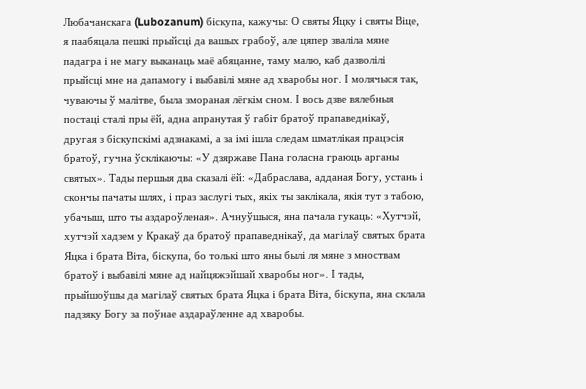Любачанскага (Lubozanum) біскупа, кажучы: О святы Яцку і святы Віце, я паабяцала пешкі прыйсці да вашых грабоў, але цяпер зваліла мяне падагра і не магу выканаць маё абяцанне, таму малю, каб дазволілі прыйсці мне на дапамогу і выбавілі мяне ад хваробы ног. І молячыся так, чуваючы ў малітве, была змораная лёгкім сном. І вось дзве вялебныя постаці сталі пры ёй, адна апранутая ў габіт братоў прапаведнікаў, другая з біскупскімі адзнакамі, а за імі ішла следам шматлікая працэсія братоў, гучна ўсклікаючы: «У дзяржаве Пана голасна граюць арганы святых». Тады першыя два сказалі ёй: «Дабраслава, адданая Богу, устань і скончы пачаты шлях, і праз заслугі тых, якіх ты заклікала, якія тут з табою, убачыш, што ты аздароўленая». Ачнуўшыся, яна пачала гукаць: «Хутчэй, хутчэй хадзем у Кракаў да братоў прапаведнікаў, да магілаў святых брата Яцка і брата Віта, біскупа, бо толькі што яны былі ля мяне з мноствам братоў і выбавілі мяне ад найцяжэйшай хваробы ног». І тады, прыйшоўшы да магілаў святых брата Яцка і брата Віта, біскупа, яна склала падзяку Богу за поўнае аздараўленне ад хваробы.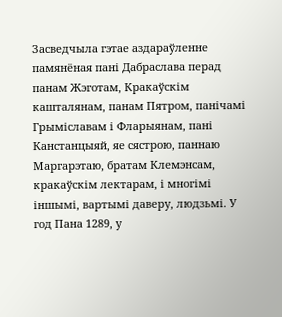Засведчыла гэтае аздараўленне памянёная пані Дабраслава перад панам Жэготам, Кракаўскім кашталянам, панам Пятром, панічамі Грыміславам і Фларыянам, пані Канстанцыяй, яе сястрою, паннаю Маргарэтаю, братам Клемэнсам, кракаўскім лектарам, і многімі іншымі, вартымі даверу, людзьмі. У год Пана 1289, у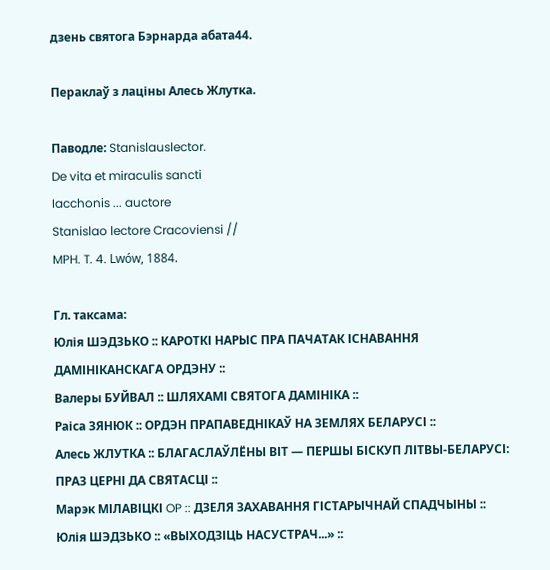дзень святога Бэрнарда абата44.

Пераклаў з лаціны Алесь Жлутка.

Паводле: Stanislauslector.
De vita et miraculis sancti
Iacchonis ... auctore
Stanislao lectore Cracoviensi //
MPH. T. 4. Lwów, 1884.

Гл. таксама:
Юлія ШЭДЗЬКО :: КАРОТКІ НАРЫС ПРА ПАЧАТАК ІСНАВАННЯ ДАМІНІКАНСКАГА ОРДЭНУ ::
Валеры БУЙВАЛ :: ШЛЯХАМІ СВЯТОГА ДАМІНІКА ::
Раіса ЗЯНЮК :: ОРДЭН ПРАПАВЕДНІКАЎ НА ЗЕМЛЯХ БЕЛАРУСІ ::
Алесь ЖЛУТКА :: БЛАГАСЛАЎЛЁНЫ ВІТ — ПЕРШЫ БІСКУП ЛІТВЫ-БЕЛАРУСІ: ПРАЗ ЦЕРНІ ДА СВЯТАСЦІ ::
Марэк МІЛАВІЦКІ OP :: ДЗЕЛЯ ЗАХАВАННЯ ГІСТАРЫЧНАЙ СПАДЧЫНЫ ::
Юлія ШЭДЗЬКО :: «ВЫХОДЗІЦЬ НАСУСТРАЧ...» ::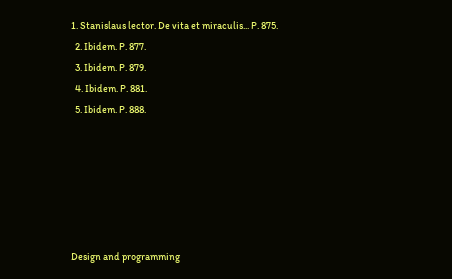1. Stanislaus lector. De vita et miraculis... P. 875.
  2. Ibidem. P. 877.
  3. Ibidem. P. 879.
  4. Ibidem. P. 881.
  5. Ibidem. P. 888.






Design and programming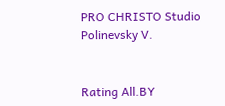PRO CHRISTO Studio
Polinevsky V.


Rating All.BY